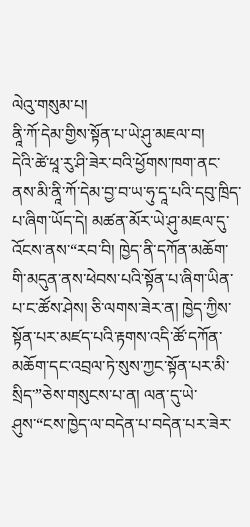ལེའུ་གསུམ་པ།
ནཱི་ཀོ་དེམ་གྱིས་སྟོན་པ་ཡེ་ཤུ་མཇལ་བ།
དེའི་ཚེ་ཕཱ་རུ་ཤི་ཟེར་བའི་ཕྱོགས་ཁག་ནང་ནས་མི་ནཱི་ཀོ་དེམ་བྱ་བ་ཡ་ཧུ་དཱ་པའི་དབུ་ཁྲིད་པ་ཞིག་ཡོད་དེ། མཚན་མོར་ཡེ་ཤུ་མཇལ་དུ་འོངས་ནས་“རབ་བི། ཁྱེད་ནི་དཀོན་མཆོག་གི་མདུན་ནས་ཕེབས་པའི་སྟོན་པ་ཞིག་ཡིན་པ་ང་ཚོས་ཤེས། ཅི་ལགས་ཟེར་ན། ཁྱེད་ཀྱིས་སྟོན་པར་མཛད་པའི་རྟགས་འདི་ཚོ་དཀོན་མཆོག་དང་འབྲལ་ཏེ་སུས་ཀྱང་སྟོན་པར་མི་སྲིད་”ཅེས་གསུངས་པ་ན། ལན་དུ་ཡེ་ཤུས་“ངས་ཁྱེད་ལ་བདེན་པ་བདེན་པར་ཟེར་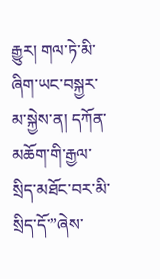རྒྱུར། གལ་ཏེ་མི་ཞིག་ཡང་བསྐྱར་མ་སྐྱེས་ན། དཀོན་མཆོག་གི་རྒྱལ་སྲིད་མཐོང་བར་མི་སྲིད་དོ་”ཞེས་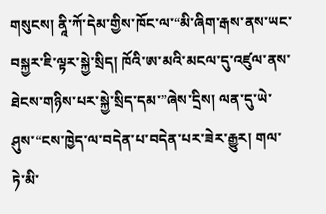གསུངས། ནཱི་ཀོ་དེམ་གྱིས་ཁོང་ལ་“མི་ཞིག་རྒས་ནས་ཡང་བསྐྱར་ཇི་ལྟར་སྐྱེ་སྲིད། ཁོའི་ཨ་མའི་མངལ་དུ་འཛུལ་ནས་ཐེངས་གཉིས་པར་སྐྱེ་སྲིད་དམ་”ཞེས་དྲིས། ལན་དུ་ཡེ་ཤུས་“ངས་ཁྱེད་ལ་བདེན་པ་བདེན་པར་ཟེར་རྒྱུར། གལ་ཏེ་མི་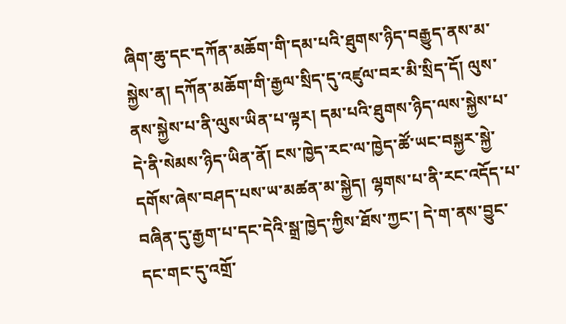ཞིག་ཆུ་དང་དཀོན་མཆོག་གི་དམ་པའི་ཐུགས་ཉིད་བརྒྱུད་ནས་མ་སྐྱེས་ན། དཀོན་མཆོག་གི་རྒྱལ་སྲིད་དུ་འཛུལ་བར་མི་སྲིད་དོ། ལུས་ནས་སྐྱེས་པ་ནི་ལུས་ཡིན་པ་ལྟར། དམ་པའི་ཐུགས་ཉིད་ལས་སྐྱེས་པ་དེ་ནི་སེམས་ཉིད་ཡིན་ནོ། ངས་ཁྱེད་རང་ལ་ཁྱེད་ཚོ་ཡང་བསྐྱར་སྐྱེ་དགོས་ཞེས་བཤད་པས་ཡ་མཚན་མ་སྐྱེད། ལྷགས་པ་ནི་རང་འདོད་པ་བཞིན་དུ་རྒྱག་པ་དང་དེའི་སྒྲ་ཁྱེད་ཀྱིས་ཐོས་ཀྱང་། དེ་ག་ནས་བྱུང་དང་གང་དུ་འགྲོ་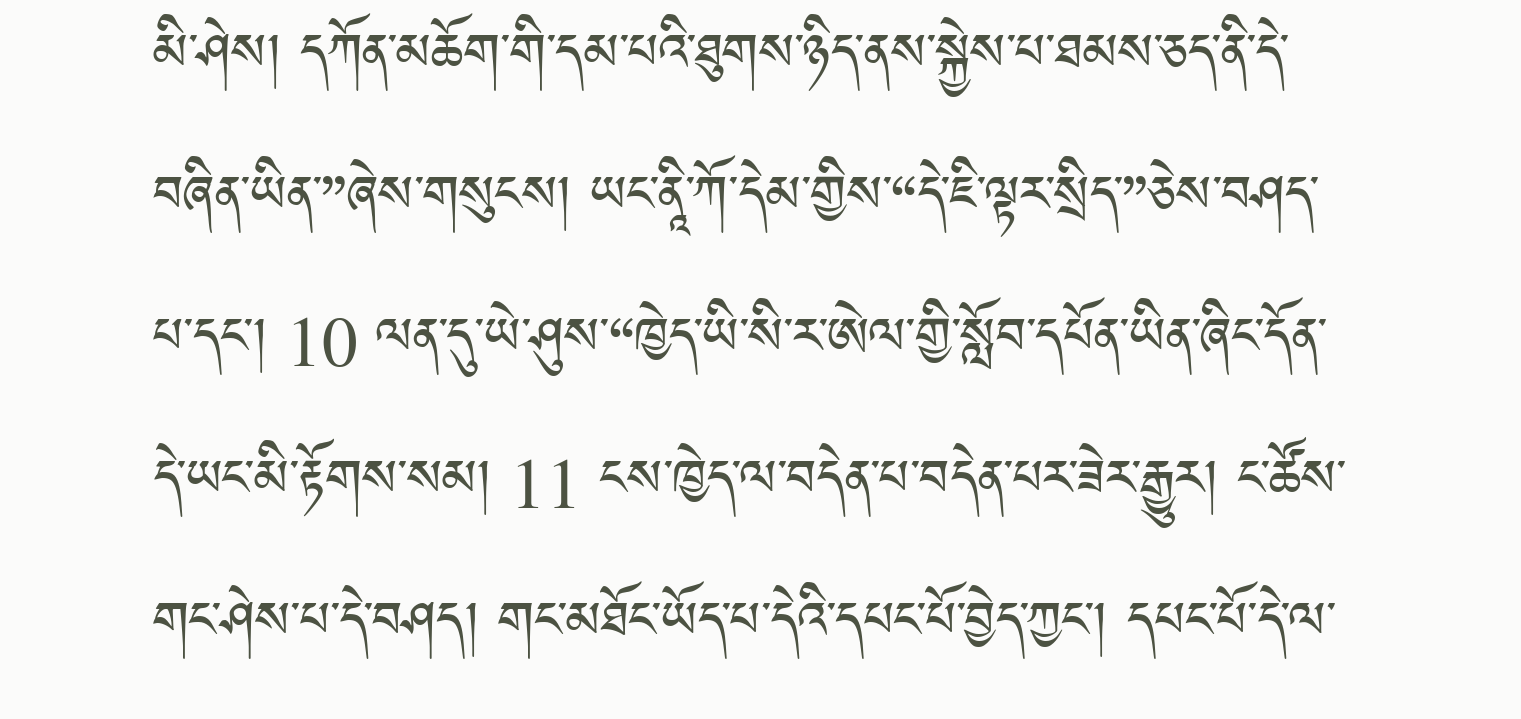མི་ཤེས། དཀོན་མཆོག་གི་དམ་པའི་ཐུགས་ཉིད་ནས་སྐྱེས་པ་ཐམས་ཅད་ནི་དེ་བཞིན་ཡིན་”ཞེས་གསུངས། ཡང་ནཱི་ཀོ་དེམ་གྱིས་“དེ་ཇི་ལྟར་སྲིད་”ཅེས་བཤད་པ་དང་། 10 ལན་དུ་ཡེ་ཤུས་“ཁྱེད་ཡི་སི་ར་ཨེལ་གྱི་སློབ་དཔོན་ཡིན་ཞིང་དོན་དེ་ཡང་མི་རྟོགས་སམ། 11 ངས་ཁྱེད་ལ་བདེན་པ་བདེན་པར་ཟེར་རྒྱུར། ང་ཚོས་གང་ཤེས་པ་དེ་བཤད། གང་མཐོང་ཡོད་པ་དེའི་དཔང་པོ་བྱེད་ཀྱང་། དཔང་པོ་དེ་ལ་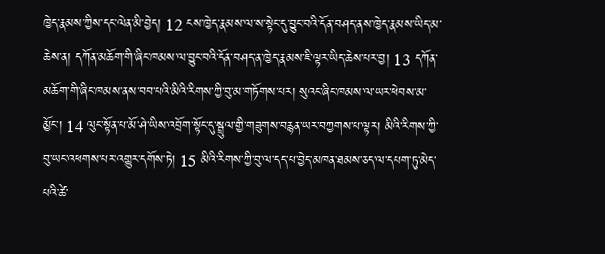ཁྱེད་རྣམས་ཀྱིས་དང་ལེན་མི་བྱེད། 12 ངས་ཁྱེད་རྣམས་ལ་ས་སྟེང་དུ་བྱུང་བའི་དོན་བཤད་ནས་ཁྱེད་རྣམས་ཡིད་མ་ཆེས་ན། དཀོན་མཆོག་གི་ཞིང་ཁམས་ལ་བྱུང་བའི་དོན་བཤད་ན་ཁྱེད་རྣམས་ཇི་ལྟར་ཡིད་ཆེས་པར་བྱ། 13 དཀོན་མཆོག་གི་ཞིང་ཁམས་ནས་བབ་པའི་མིའི་རིགས་ཀྱི་བུ་མ་གཏོགས་པར། སུའང་ཞིང་ཁམས་ལ་ཡར་ཕེབས་མ་མྱོང་། 14 ལུང་སྟོན་པ་མོ་ཤེ་ཡིས་འབྲོག་སྟོང་དུ་སྦྲུལ་གྱི་གཟུགས་བརྙན་ཡར་བཀྱགས་པ་ལྟར། མིའི་རིགས་ཀྱི་བུ་ཡང་འཕགས་པར་འགྱུར་དགོས་ཏེ། 15 མིའི་རིགས་ཀྱི་བུ་ལ་དད་པ་བྱེད་མཁན་ཐམས་ཅད་ལ་དཔག་ཏུ་མེད་པའི་ཚེ་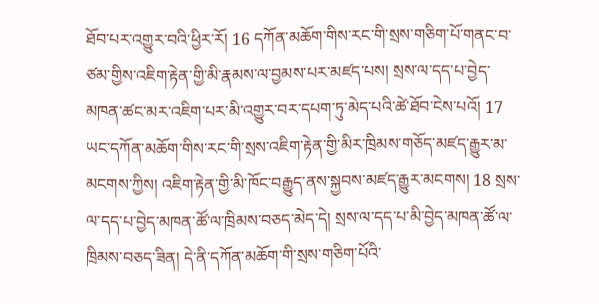ཐོབ་པར་འགྱུར་བའི་ཕྱིར་རོ། 16 དཀོན་མཆོག་གིས་རང་གི་སྲས་གཅིག་པོ་གནང་བ་ཙམ་གྱིས་འཇིག་རྟེན་གྱི་མི་རྣམས་ལ་བྱམས་པར་མཛད་པས། སྲས་ལ་དད་པ་བྱེད་མཁན་ཚང་མར་འཇིག་པར་མི་འགྱུར་བར་དཔག་ཏུ་མེད་པའི་ཚེ་ཐོབ་ངེས་པའོ། 17 ཡང་དཀོན་མཆོག་གིས་རང་གི་སྲས་འཇིག་རྟེན་གྱི་མིར་ཁྲིམས་གཅོད་མཛད་རྒྱུར་མ་མངགས་ཀྱིས། འཇིག་རྟེན་གྱི་མི་ཁོང་བརྒྱུད་ནས་སྐྱབས་མཛད་རྒྱུར་མངགས། 18 སྲས་ལ་དད་པ་བྱེད་མཁན་ཚོ་ལ་ཁྲིམས་བཅད་མེད་དེ། སྲས་ལ་དད་པ་མི་བྱེད་མཁན་ཚོ་ལ་ཁྲིམས་བཅད་ཟིན། དེ་ནི་དཀོན་མཆོག་གི་སྲས་གཅིག་པོའི་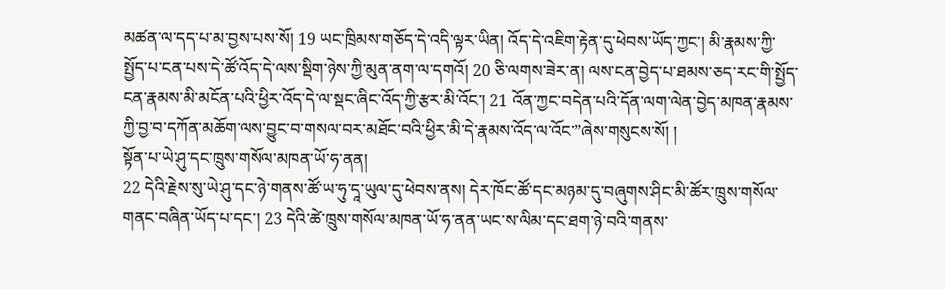མཚན་ལ་དད་པ་མ་བྱས་པས་སོ། 19 ཡང་ཁྲིམས་གཅོད་དེ་འདི་ལྟར་ཡིན། འོད་དེ་འཇིག་རྟེན་དུ་ཕེབས་ཡོད་ཀྱང་། མི་རྣམས་ཀྱི་སྤྱོད་པ་ངན་པས་དེ་ཚོ་འོད་དེ་ལས་སྡིག་ཉེས་ཀྱི་མུན་ནག་ལ་དགའོ། 20 ཅི་ལགས་ཟེར་ན། ལས་ངན་བྱེད་པ་ཐམས་ཅད་རང་གི་སྤྱོད་ངན་རྣམས་མི་མངོན་པའི་ཕྱིར་འོད་དེ་ལ་སྡང་ཞིང་འོད་ཀྱི་རྩར་མི་འོང་། 21 འོན་ཀྱང་བདེན་པའི་དོན་ལག་ལེན་བྱེད་མཁན་རྣམས་ཀྱི་བྱ་བ་དཀོན་མཆོག་ལས་བྱུང་བ་གསལ་བར་མཐོང་བའི་ཕྱིར་མི་དེ་རྣམས་འོད་ལ་འོང་”ཞེས་གསུངས་སོ། །
སྟོན་པ་ཡེ་ཤུ་དང་ཁྲུས་གསོལ་མཁན་ཡོ་ཧ་ནན།
22 དེའི་རྗེས་སུ་ཡེ་ཤུ་དང་ཉེ་གནས་ཚོ་ཡ་ཧུ་དཱ་ཡུལ་དུ་ཕེབས་ནས། དེར་ཁོང་ཚོ་དང་མཉམ་དུ་བཞུགས་ཤིང་མི་ཚོར་ཁྲུས་གསོལ་གནང་བཞིན་ཡོད་པ་དང་། 23 དེའི་ཚེ་ཁྲུས་གསོལ་མཁན་ཡོ་ཧ་ནན་ཡང་ས་ལིམ་དང་ཐག་ཉེ་བའི་གནས་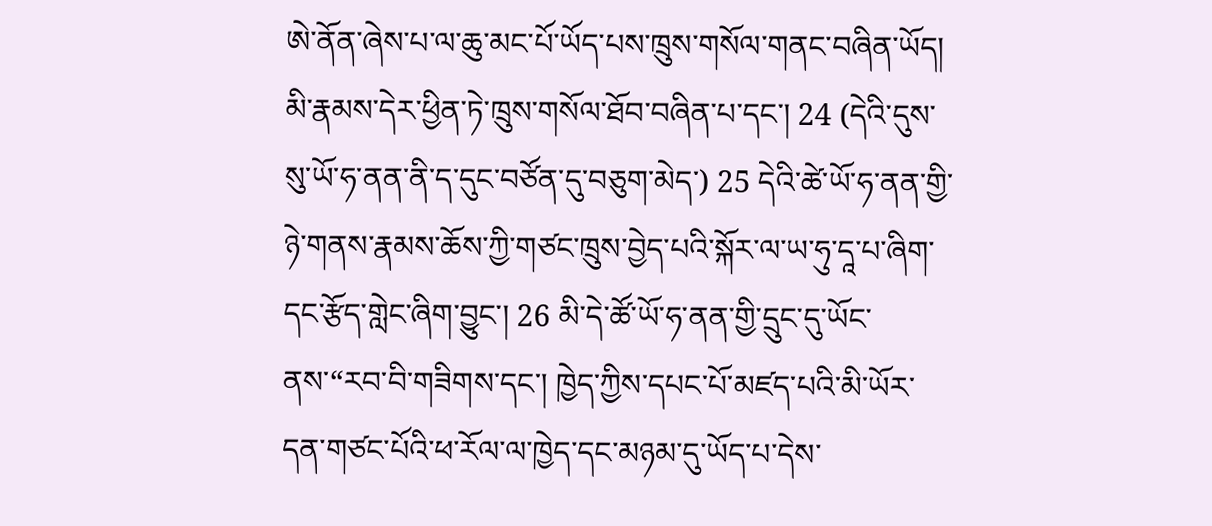ཨེ་ནོན་ཞེས་པ་ལ་ཆུ་མང་པོ་ཡོད་པས་ཁྲུས་གསོལ་གནང་བཞིན་ཡོད། མི་རྣམས་དེར་ཕྱིན་ཏེ་ཁྲུས་གསོལ་ཐོབ་བཞིན་པ་དང་། 24 (དེའི་དུས་སུ་ཡོ་ཧ་ནན་ནི་ད་དུང་བཙོན་དུ་བཅུག་མེད་) 25 དེའི་ཚེ་ཡོ་ཧ་ནན་གྱི་ཉེ་གནས་རྣམས་ཆོས་ཀྱི་གཙང་ཁྲུས་བྱེད་པའི་སྐོར་ལ་ཡ་ཧུ་དཱ་པ་ཞིག་དང་རྩོད་གླེང་ཞིག་བྱུང་། 26 མི་དེ་ཚོ་ཡོ་ཧ་ནན་གྱི་དྲུང་དུ་ཡོང་ནས་“རབ་བི་གཟིགས་དང་། ཁྱེད་ཀྱིས་དཔང་པོ་མཛད་པའི་མི་ཡོར་དན་གཙང་པོའི་ཕ་རོལ་ལ་ཁྱེད་དང་མཉམ་དུ་ཡོད་པ་དེས་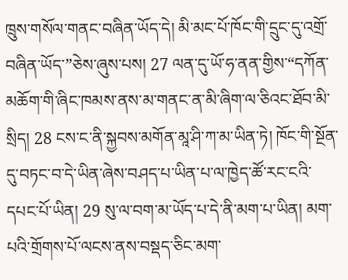ཁྲུས་གསོལ་གནང་བཞིན་ཡོད་དེ། མི་མང་པོ་ཁོང་གི་དྲུང་དུ་འགྲོ་བཞིན་ཡོད་”ཅེས་ཞུས་པས། 27 ལན་དུ་ཡོ་ཧ་ནན་གྱིས་“དཀོན་མཆོག་གི་ཞིང་ཁམས་ནས་མ་གནང་ན་མི་ཞིག་ལ་ཅིའང་ཐོབ་མི་སྲིད། 28 ངས་ང་ནི་སྐྱབས་མགོན་མཱ་ཤི་ཀ་མ་ཡིན་ཏེ། ཁོང་གི་སྔོན་དུ་བཏང་བ་དེ་ཡིན་ཞེས་བཤད་པ་ཡིན་པ་ལ་ཁྱེད་ཚོ་རང་ངའི་དཔང་པོ་ཡིན། 29 སུ་ལ་བག་མ་ཡོད་པ་དེ་ནི་མག་པ་ཡིན། མག་པའི་གྲོགས་པོ་ལངས་ནས་བསྡད་ཅིང་མག་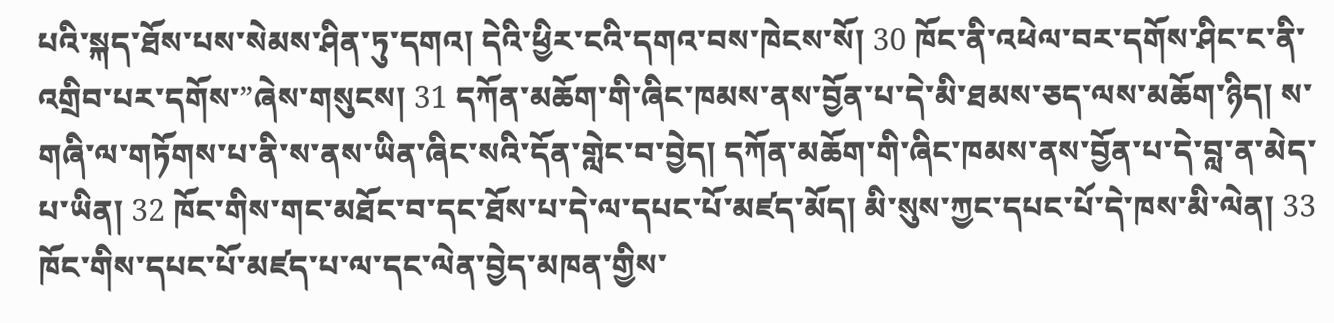པའི་སྐད་ཐོས་པས་སེམས་ཤིན་ཏུ་དགའ། དེའི་ཕྱིར་ངའི་དགའ་བས་ཁེངས་སོ། 30 ཁོང་ནི་འཕེལ་བར་དགོས་ཤིང་ང་ནི་འགྲིབ་པར་དགོས་”ཞེས་གསུངས། 31 དཀོན་མཆོག་གི་ཞིང་ཁམས་ནས་བྱོན་པ་དེ་མི་ཐམས་ཅད་ལས་མཆོག་ཉིད། ས་གཞི་ལ་གཏོགས་པ་ནི་ས་ནས་ཡིན་ཞིང་སའི་དོན་གླེང་བ་བྱེད། དཀོན་མཆོག་གི་ཞིང་ཁམས་ནས་བྱོན་པ་དེ་བླ་ན་མེད་པ་ཡིན། 32 ཁོང་གིས་གང་མཐོང་བ་དང་ཐོས་པ་དེ་ལ་དཔང་པོ་མཛད་མོད། མི་སུས་ཀྱང་དཔང་པོ་དེ་ཁས་མི་ལེན། 33 ཁོང་གིས་དཔང་པོ་མཛད་པ་ལ་དང་ལེན་བྱེད་མཁན་གྱིས་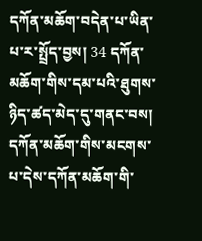དཀོན་མཆོག་བདེན་པ་ཡིན་པ་ར་སྤྲོད་བྱས། 34 དཀོན་མཆོག་གིས་དམ་པའི་ཐུགས་ཉིད་ཚད་མེད་དུ་གནང་བས། དཀོན་མཆོག་གིས་མངགས་པ་དེས་དཀོན་མཆོག་གི་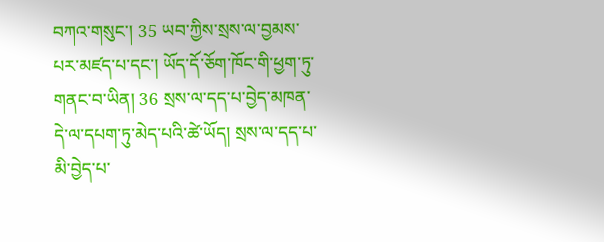བཀའ་གསུང་། 35 ཡབ་ཀྱིས་སྲས་ལ་བྱམས་པར་མཛད་པ་དང་། ཡོད་དོ་ཅོག་ཁོང་གི་ཕྱག་ཏུ་གནང་བ་ཡིན། 36 སྲས་ལ་དད་པ་བྱེད་མཁན་དེ་ལ་དཔག་ཏུ་མེད་པའི་ཚེ་ཡོད། སྲས་ལ་དད་པ་མི་བྱེད་པ་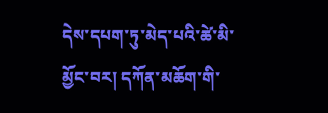དེས་དཔག་ཏུ་མེད་པའི་ཚེ་མི་མྱོང་བར། དཀོན་མཆོག་གི་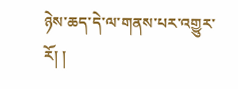ཉེས་ཆད་དེ་ལ་གནས་པར་འགྱུར་རོ། །